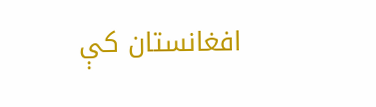افغانستان کې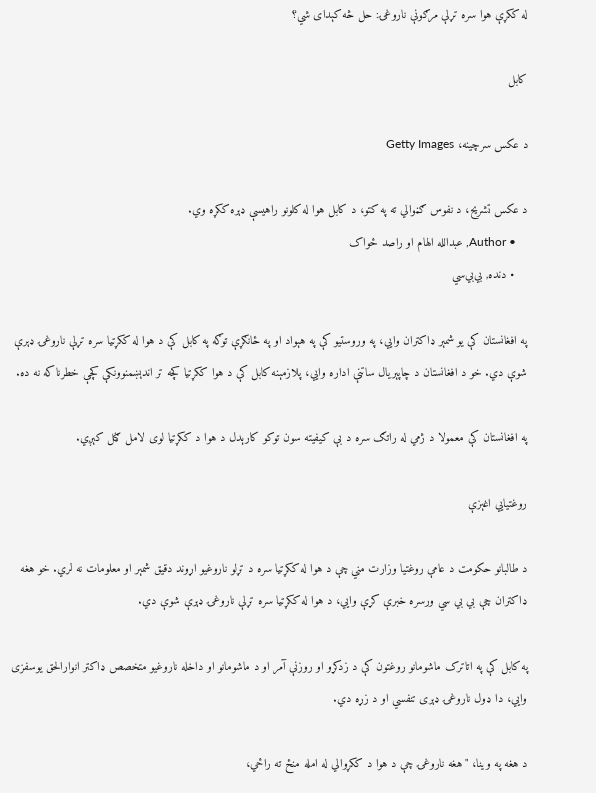له ککړې هوا سره تړلې مرګونې ناروغۍ: حل څه کېدای شي؟

کابل

د عکس سرچینه، Getty Images

د عکس تشریح، د نفوس ګڼوالي ته په کتو، د کابل هوا له کلونو راهیسې ډېره ککړه وي.
    • Author, عبدالله الهام او راصد ځواک
    • دنده, بي‌بي‌سي

په افغانستان کې یو شمېر ډاکتران وايي، په وروستیو کې په هېواد او په ځانګړې توګه په کابل کې د هوا له ککړتیا سره تړلې ناروغۍ ډېرې شوې دي. خو د افغانستان د چاپېریال ساتنې اداره وايي، پلازمېنه کابل کې د هوا ککړتیا کچه تر اندېښمنوونکې کچې خطرناکه نه ده.

په افغانستان کې معمولا د ژمي له راتګ سره د بې کیفیته سون توکو کارېدل د هوا د ککړتیا لوی لامل ګڼل کېږي.

روغتيايي اغېزې

د طالبانو حکومت د عامې روغتیا وزارت مني چې د هوا له ککړتیا سره د تړلو ناروغیو اړوند دقیق شمېر او معلومات نه لري. خو هغه ډاکتران چې بي بي سي ورسره خبرې کړې وايي، د هوا له ککړتیا سره تړلې ناروغۍ ډېرې شوې دي.

په کابل کې په اتاترک ماشومانو روغتون کې د زدکړو او روزنې آمر او د ماشومانو او داخله ناروغیو متخصص ډاکتر انوارالحق یوسفزی وايي، دا ډول ناروغۍ ډېری تنفسي او د زړه دي.

د هغه په وینا، "هغه ناروغۍ چې د هوا د ککړوالي له امله منځ ته راځي،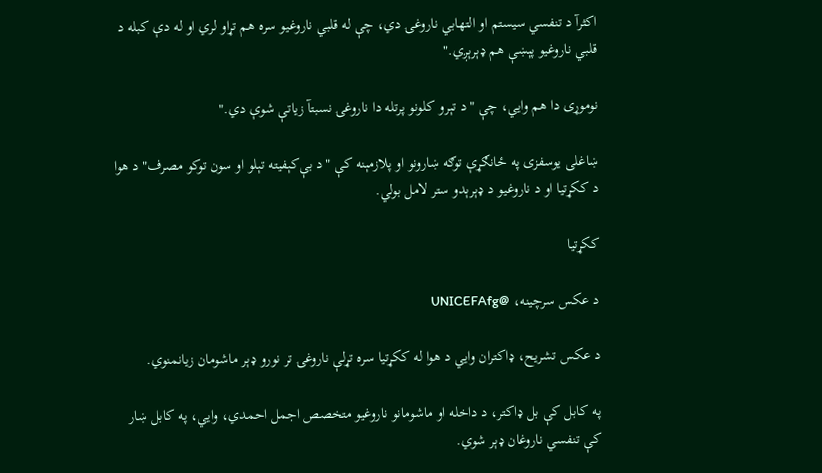اکثرآ د تنفسي سیستم او التهابي ناروغۍ دي، چې له قلبي ناروغیو سره هم تړاو لري او له دې کبله د قلبي ناروغیو پېښې هم ډېرېږي."

نوموړی دا هم وايي، چې "د تېرو کلونو پرتله دا ناروغۍ نسبتآ زیاتې شوې دي."

ښاغلی یوسفزی په ځانګړې توګه ښارونو او پلازمېنه کې "د بې‌کېفیته تېلو او سون توکو مصرف" د هوا د ککړتیا او د ناروغیو د ډېرېدو ستر لامل بولي.

ککړتیا

د عکس سرچینه، @UNICEFAfg

د عکس تشریح، ډاکتران وايي د هوا له ککړتیا سره تړلې ناروغۍ تر نورو ډېر ماشومان زیانمنوي.

په کابل کې بل ډاکتر، د داخله او ماشومانو ناروغیو متخصص اجمل احمدي، وايي، په کابل ښار کې تنفسي ناروغان ډېر شوي.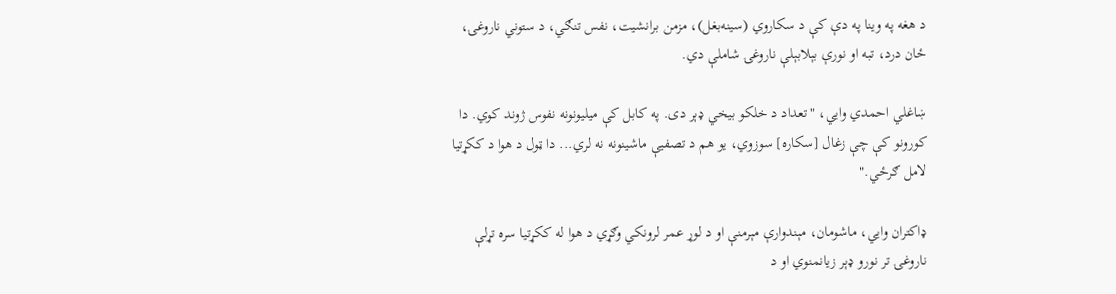د هغه په وینا په دې کې د سکاروي (سینه‌بغل)، مزمن برانشیت، نفس تنګي، د ستوني ناروغۍ، ځان درد، تبه او نورې بېلابېلې ناروغۍ شاملې دي.

ښاغلي احمدي وايي، "تعداد د خلکو بیخي ډېر دی. په کابل کې میلیونونه نفوس ژوند کوي. دا کورونو کې چې زغال [سکاره] سوزوي، یو هم د تصفیې ماشینونه نه لري... دا ټول د هوا د ککړتیا لامل ګرځي."

ډاکتران وايي، ماشومان، مېندوارې مېرمنې او د لوړ عمر لرونکي وګړي د هوا له ککړتیا سره تړلې ناروغۍ تر نورو ډېر زیانمنوي او د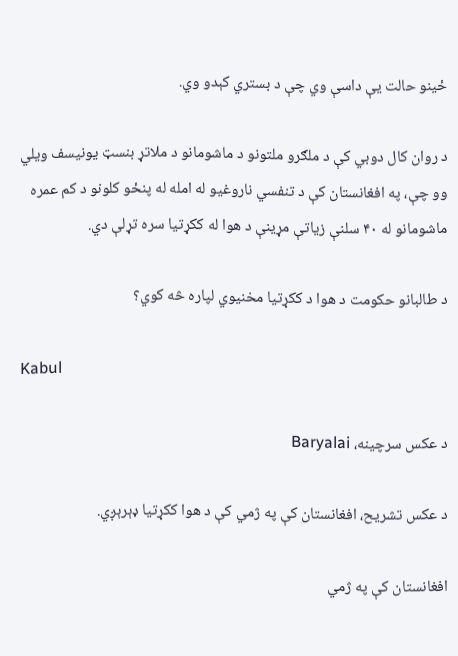ځینو حالت یې داسې وي چې د بستري کېدو وي.

د روان کال دوبي کې د ملګرو ملتونو د ماشومانو د ملاتړ بنسټ یونیسف ویلي وو چې، په افغانستان کې د تنفسي ناروغیو له امله له پنځو کلونو د کم عمره ماشومانو له ۴۰ سلنې زیاتې مړینې د هوا له ککړتیا سره تړلې دي.

د طالبانو حکومت د هوا د ککړتیا مخنیوي لپاره څه کوي؟

Kabul

د عکس سرچینه، Baryalai

د عکس تشریح، افغانستان کې په ژمي کې د هوا ککړتیا ډېرېږي.

افغانستان کې په ژمي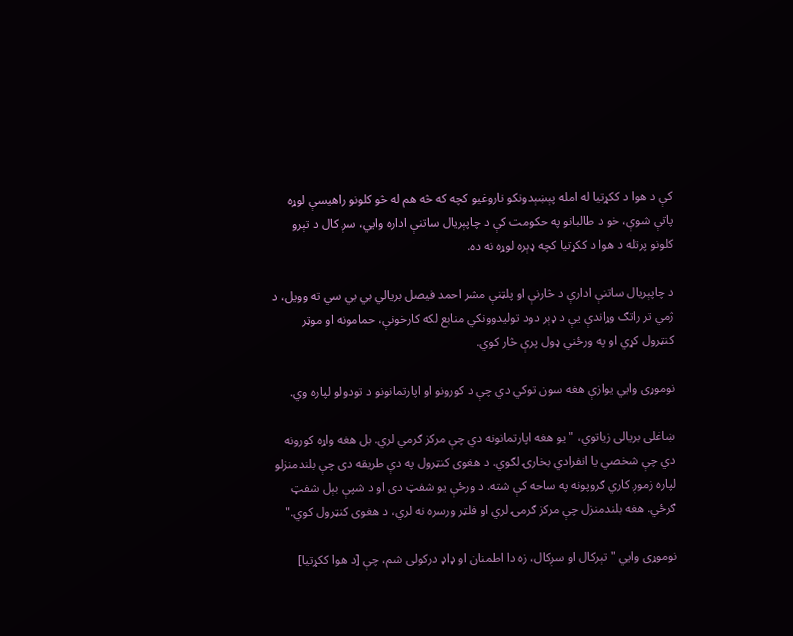کې د هوا د ککړتیا له امله پېښېدونکو ناروغیو کچه که څه هم له څو کلونو راهیسې لوړه پاتې شوې، خو د طالبانو په حکومت کې د چاپېریال ساتنې اداره وايي، سږ کال د تېرو کلونو پرتله د هوا د ککړتیا کچه ډېره لوړه نه ده.

د چاپېریال ساتنې ادارې د څارنې او پلټنې مشر احمد فیصل بریالي بي بي سي ته وویل، د ژمي تر راتګ وړاندې يې د ډېر دود توليدوونکي منابع لکه کارخونې، حمامونه او موټر کنټرول کړي او په ورځني ډول پرې څار کوي.

نوموړی وايي یوازې هغه سون توکي دي چې د کورونو او اپارتمانونو د تودولو لپاره وي.

ښاغلی بریالی زیاتوي، "یو هغه اپارتمانونه دي چې مرکز ګرمي لري. بل هغه واړه کورونه دي چې شخصي یا انفرادي بخارۍ لګوي. د هغوی کنټرول په دې طریقه دی چې بلندمنزلو لپاره زموږ کاري ګروپونه په ساحه کې شته. د ورځې یو شفټ دی او د شپې بېل شفټ ګرځي. هغه بلندمنزل چې مرکز ګرمۍ لري او فلټر ورسره نه لري، د هغوی کنټرول کوي."

نوموړی وايي "تېرکال او سږکال، زه دا اطمنان او ډاډ درکولی شم، چې [د هوا ککړتیا]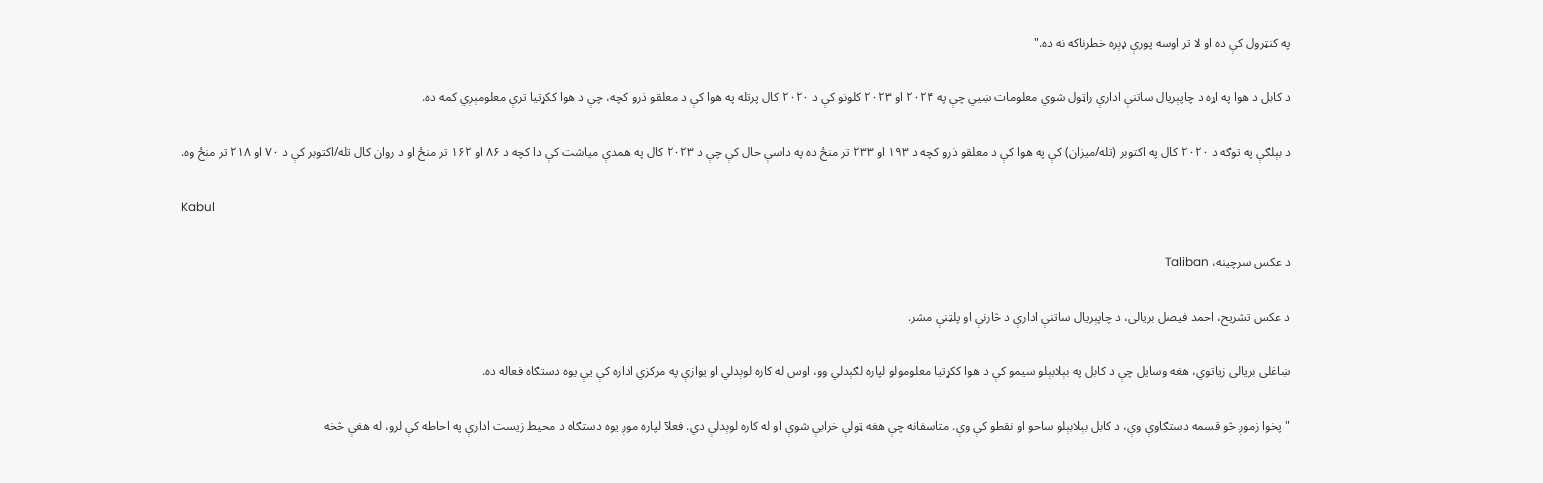په کنټرول کې ده او لا تر اوسه پورې ډېره خطرناکه نه ده."

د کابل د هوا په اړه د چاپېریال ساتنې ادارې راټول شوي معلومات ښيي چې په ۲۰۲۴ او ۲۰۲۳ کلونو کې د ۲۰۲۰ کال پرتله په هوا کې د معلقو ذرو کچه، چې د هوا ککړتیا ترې معلومېږي کمه ده.

د بېلګې په توګه د ۲۰۲۰ کال په اکتوبر (تله/میزان) کې په هوا کې د معلقو ذرو کچه د ۱۹۳ او ۲۳۳ تر منځ ده په داسې حال کې چې د ۲۰۲۳ کال په همدې میاشت کې دا کچه د ۸۶ او ۱۶۲ تر منځ او د روان کال تله/اکتوبر کې د ۷۰ او ۲۱۸ تر منځ وه.

Kabul

د عکس سرچینه، Taliban

د عکس تشریح، احمد فیصل بریالی، د چاپېریال ساتنې ادارې د څارنې او پلټنې مشر.

ښاغلی بریالی زیاتوي، هغه وسایل چې د کابل په بېلابېلو سیمو کې د هوا ککړتیا معلومولو لپاره لګېدلي وو، اوس له کاره لوېدلي او یوازې په مرکزي اداره کې يې یوه دستګاه فعاله ده.

"پخوا زموږ څو قسمه دستګاوې وې، د کابل بېلابېلو ساحو او نقطو کې وې. متاسفانه چې هغه ټولې خرابې شوې او له کاره لوېدلې دي. فعلآ لپاره موږ یوه دستګاه د محیط زیست ادارې په احاطه کې لرو، له هغې څخه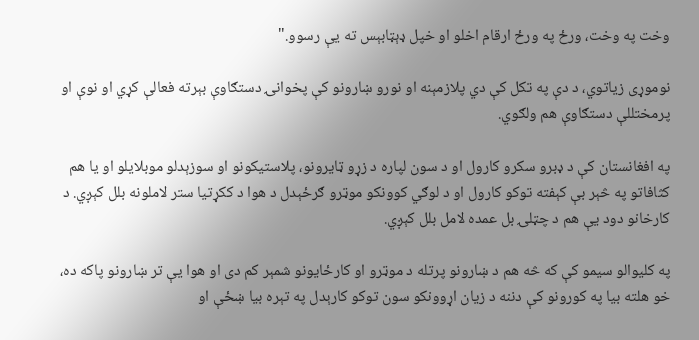وخت په وخت، ورځ په ورځ ارقام اخلو او خپل ډېټابېس ته یې رسوو."

نوموړی زیاتوي، د دې په تکل کې دي پلازمېنه او نورو ښارونو کې پخوانۍ دستګاوې بېرته فعالې کړي او نوې او پرمختللې دستګاوې هم ولګوي.

په افغانستان کې د ډبرو سکرو کارول او د سون لپاره د زړو ټایرونو، پلاستيکونو او سوزېدلو موبلایلو او یا هم کثافاتو په څېر بې کېفته توکو کارول او د لوګي کوونکو موټرو ګرځېدل د هوا د ککړتیا ستر لاملونه بلل کېږي. د کارخانو دود يې هم د چټلۍ بل عمده لامل بلل کېږي.

په کلیوالو سیمو کې که څه هم د ښارونو پرتله د موټرو او کارځایونو شمېر کم دی او هوا يې تر ښارونو پاکه ده، خو هلته بیا په کورونو کې دننه د زیان اړوونکو سون توکو کارېدل په تېره بیا ښځې او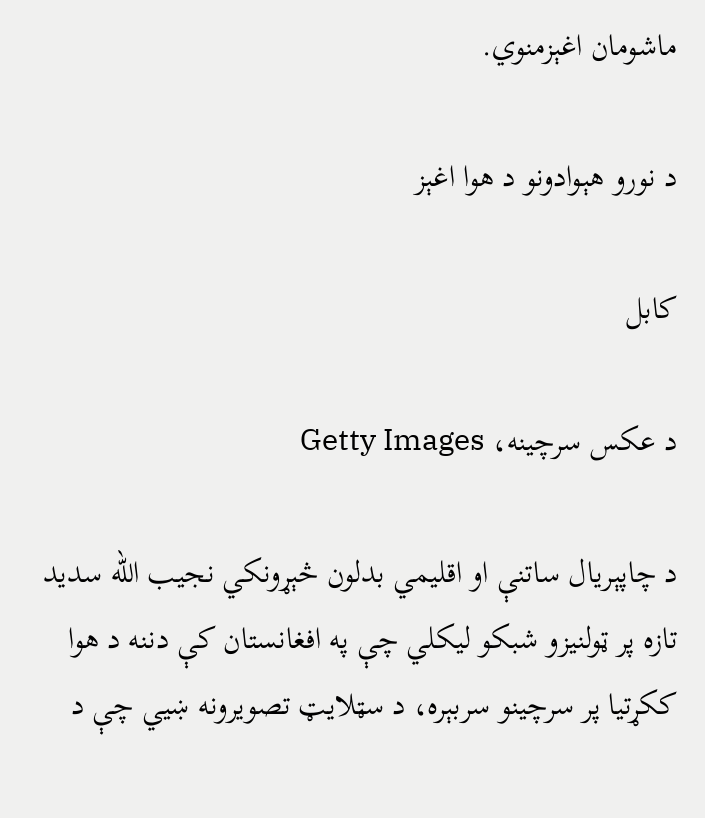ماشومان اغېزمنوي.

د نورو هېوادونو د هوا اغېز

کابل

د عکس سرچینه، Getty Images

د چاپېریال ساتنې او اقليمي بدلون څېړونکي نجیب الله سديد تازه پر ټولنیزو شبکو لیکلي چې په افغانستان کې دننه د هوا ککړتیا پر سرچینو سربېره، د سټلایټ تصویرونه ښيي چې د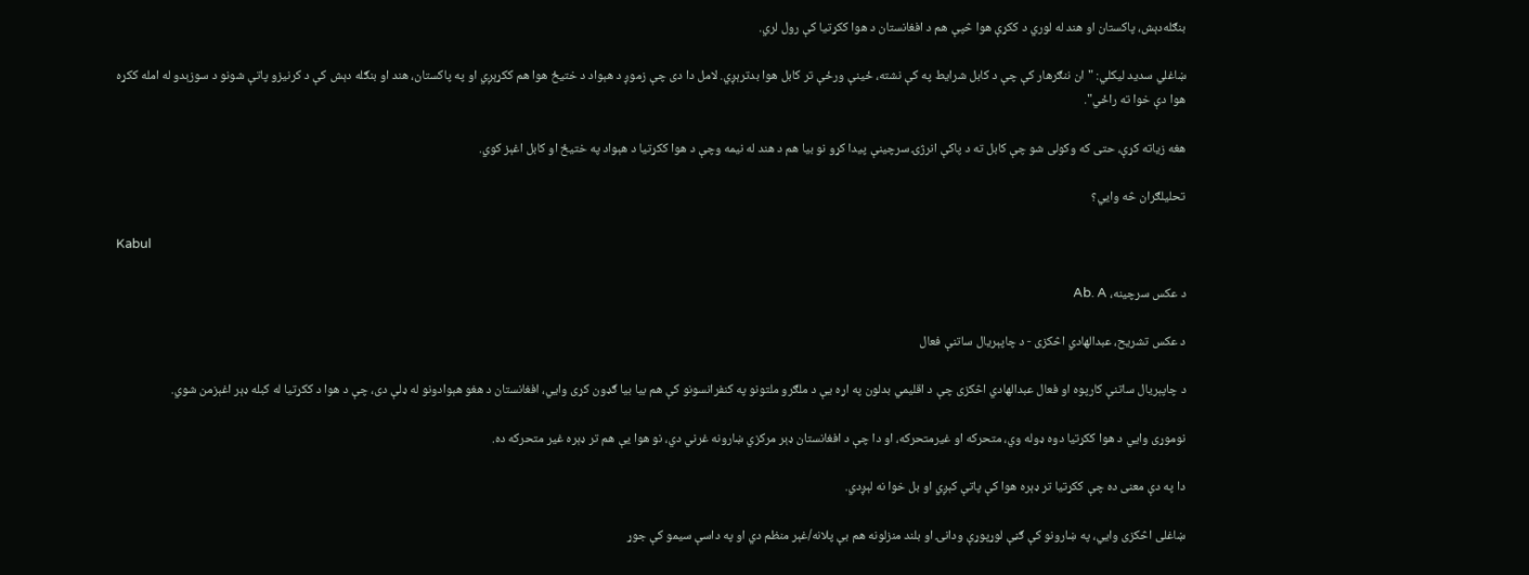بنګله‌دېش، پاکستان او هند له لوري د ککړې هوا څپې هم د افغانستان د هوا ککړتیا کې رول لري.

ښاغلي سديد لیکلي: "ان ننګرهار کې چې د کابل شرایط په کې نشته، ځينې ورځې تر کابل هوا بدترېږي. لامل دا دی چې زموږ د هېواد د ختیځ هوا هم ککړېږي او په پاکستان، هند او بنګله دېش کې د کرنیزو پاتې شونو د سوزېدو له امله ککړه هوا دې خوا ته راځي".

هغه زیاته کړې، حتی که وکولی شو چې کابل ته د پاکې انرژۍ سرچينې پیدا کړو نو بیا هم د هند له نیمه وچې د هوا ککړتیا د هېواد په ختیځ او کابل اغېز کوي.

تحلیلګران څه وايي؟

Kabul

د عکس سرچینه، Ab. A

د عکس تشریح، عبدالهادي اڅکزی - د چاپېریال ساتنې فعال

د چاپېریال ساتنې کارپوه او فعال عبدالهادي اڅکزی چې د اقليمي بدلون په اړه یې د ملګرو ملتونو په کنفرانسونو کې هم بیا بیا ګډون کړی وايي، افغانستان د هغو هېوادونو له ډلې دی، چې د هوا د ککړتیا له کبله ډېر اغېزمن شوي.

نوموړی وايي د هوا ککړتیا دوه ډوله وي، متحرکه او غیرمتحرکه، او دا چې د افغانستان ډېر مرکزي ښارونه غرني دي، نو هوا یې هم تر ډېره غیر متحرکه ده.

دا په دې معنی ده چې ککړتیا تر ډېره هوا کې پاتې کېږي او بل خوا نه لېږدي.

ښاغلی اڅکزی وايي، په ښارونو کې ګڼې لوړپوړې ودانۍ او بلند منزلونه هم بې پلانه/غېر منظم دي او په داسې سیمو کې جوړ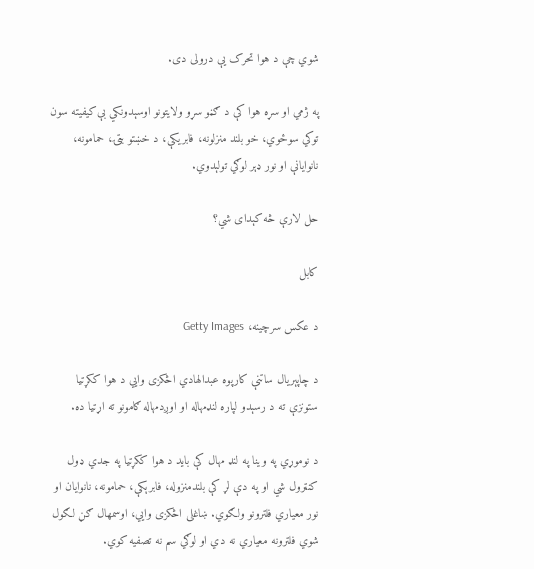شوي چې د هوا تحرک یې درولی دی.

په ژمي او سړه هوا کې د ګڼو سړو ولایتونو اوسېدونکي بې‌کیفیته سون توکي سوځوي، خو بلند منزلونه، فابریکې، د خښتو بټۍ، حمامونه، نانوایانې او نور ډېر لوګي تولېدوي.

حل لارې څه کېدای شي؟

کابل

د عکس سرچینه، Getty Images

د چاپېریال ساتنې کارپوه عبدالهادي اڅکزی وايي د هوا ککړتیا ستونزې ته د رسېدو لپاره لنډمهاله او اوږدمهاله ګامونو ته اړتیا ده.

د نوموړي په وینا په لنډ مهال کې باید د هوا ککړتیا په جدي ډول کنټرول شي او په دې لړ کې بلندمنزوله، فابرېکې، حمامونه، نانوایان او نور معیاري فلترونو ولګوي. ښاغلی اڅکزی وايي، اوسمهال ګڼ لګول شوي فلترونه معیاري نه دي او لوګي سم نه تصفیه کوي.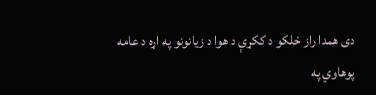دی همدا راز خلکو د ککړې د هوا د زیانونو په اړه د عامه پوهاوي په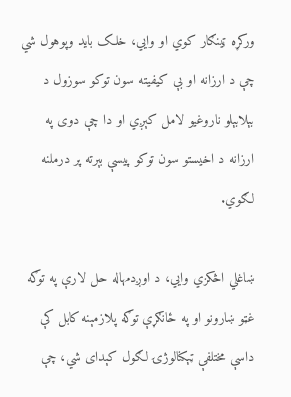ورکړه ټینګار کوي او وايي، خلک باید وپوهول شي چې د ارزانه او بې کیفیته سون توکو سوزول د بېلابېلو ناروغیو لامل کېږي او دا چې دوی په ارزانه د اخیستو سون توکو پیسې بېرته پر درملنه لګوي.

ښاغلي اڅکزي وايي، د اوږدمهاله حل لارې په توګه غټو ښارونو او په ځانګړې توګه پلازمېنه کابل کې داسې مختلفې ټېکنالوژۍ لګول کېدای شي، چې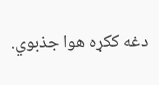دغه ککړه هوا جذبوي.